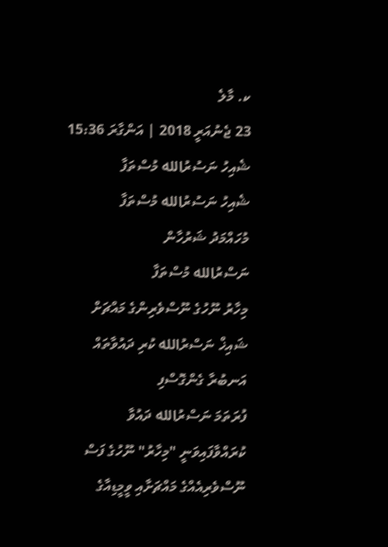ކ. މާލެ
23 ޖެނުއަރީ 2018 | އަންގާރަ 15:36
ޝެއިހު ނަސުރުالله މުސްތަފާ
ޝެއިހު ނަސުރުالله މުސްތަފާ
މުހައްމަދު ޝަރުހާން
ނަސްރުالله މުސްތަފާ
މިހާރު ނޫހުގެ ނޫސްވެރިންގެ މައްޗަށް ޝައިޚް ނަސްރުالله ކުރި ދައުވާތައް އަނބުރާ ގެންގޮސްފި
ފުރަތަމަ ނަސްރުالله ދައުވާ ކުރައްވާފައިވަނީ "މިހާރު" ނޫހުގެ ފަސް ނޫސްވެރިއެއްގެ މައްޗަށާއި ވީމީޑިއާގެ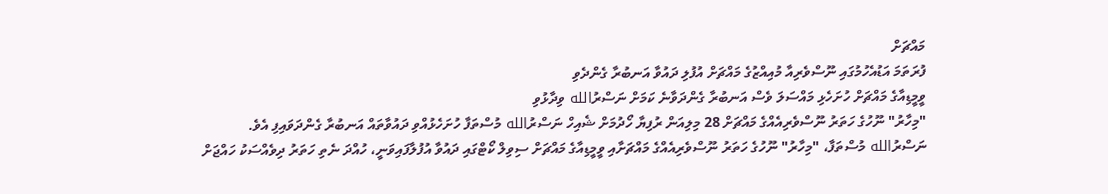މައްޗަށް
ފުރަތަމަ އަޑުއެހުމުގައި ނޫސްވެރިއާ މުއިއްޒުގެ މައްޗަށް އުފުލި ދައުވާ އަނބުރާ ގެންދެވި
ވީމީޑިއާގެ މައްޗަށް ހުށަހެޅި މައްސަލަ ވެސް އަނބުރާ ގެންދަވާނެ ކަމަށް ނަސްރުالله ވިދާޅުވި
"މިހާރު" ނޫހުގެ ހަތަރު ނޫސްވެރިއެއްގެ މައްޗަށް 28 މިލިއަން ރުފިޔާ ހޯދުމަށް ޝެއިހް ނަސްރުالله މުސްތަފާ ހުށަހެޅުއްވި ދައުވާތައް އަނބުރާ ގެންދަވައިފި އެވެ.
ނަސްރުالله މުސްތަފާ، "މިހާރު" ނޫހުގެ ހަތަރު ނޫސްވެރިއެއްގެ މައްޗަށާއި ވީމީޑިއާގެ މައްޗަށް ސިވިލް ކޯޓްގައި ދައުވާ އުފުލާފައިވަނީ، ހުއްދަ ނެތި ހަތަރު ދިވެއްސަކު ހައްޖަށް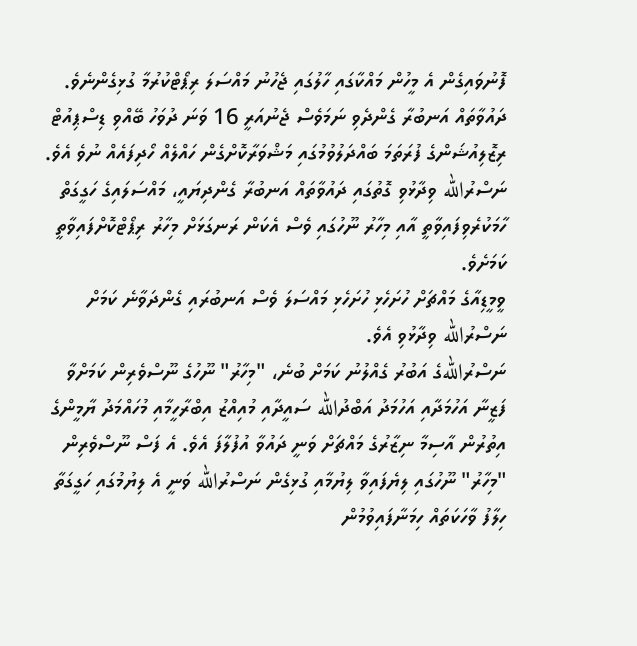ފޮނުވައިގެން އެ މީހުން މައްކާގައި ހާލުގައި ޖެހުނު މައްސަލަ ރިޕޯޓްކުރުމާ ގުޅިގެންނެވެ.
ދައުވާތައް އަނބުރާ ގެންދެވި ނަމަވެސް ޖެނުއަރީ 16 ވަނަ ދުވަހު ބޭއްވި ޑިސްޕިއުޓް ރިޒޮލިއުޝަންގެ ފުރަތަމަ ބައްދަލުވުމުގައި މަޝްވަރާކޮށްގެން ހައްލެއް ހޯދިފައެއް ނުވެ އެވެ.
ނަސްރުالله ވިދާޅުވި ގޮތުގައި ދައުވާތައް އަނބުރާ ގެންދިޔައީ، މައްސަލައިގެ ހަގީގަތް ހާމަކުރެވިފައިވާތީ އާއި މިހާރު ނޫހުގައި ވެސް އެކަން ރަނގަޅަށް މިހާރު ރިޕޯޓްކޮށްފައިވާތީ ކަމަށެވެ.
ވީމީޑިއާގެ މައްޗަށް ހުށަހެޅި ހުށަހެޅި މައްސަލަ ވެސް އަނބުރައި ގެންދަވާނެ ކަމަށް ނަސްރުالله ވިދާޅުވި އެވެ.
ނަސްރުاللهގެ އަބުރު ގެއްލުނު ކަމަށް ބުނެ، "މިހާރު" ނޫހުގެ ނޫސްވެރިން ކަމަށްވާ ފަޒީނާ އަހުމަދާއި އަހުމަދު އަބްދުالله ސައީދާއި މުއިއްޒު އިބްރާހީމާއި މުހައްމަދު ޔާމީންގެ އިތުރުން އާސިމާ ނިޒާރުގެ މައްޗަށް ވަނީ ދައުވާ އުފުލާފަ އެވެ. އެ ފަސް ނޫސްވެރިން "މިހާރު" ނޫހުގައި ލިޔެފައިވާ ލިޔުމާއި ގުޅިގެން ނަސްރުالله ވަނީ އެ ލިޔުމުގައި ހަގީގަތާ ހިލާފު ވާހަކަތައް ހިމަނާފައިވުމުން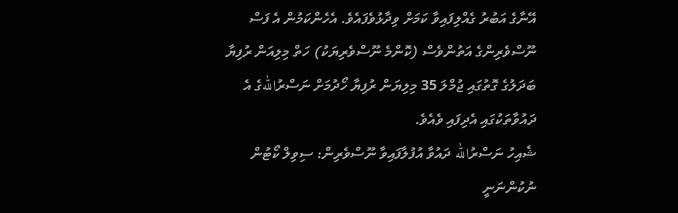އޭނާގެ އަބުރު ގެއްލިފައިވާ ކަމަށް ވިދާޅުވެފައެވެ. އެހެންކަމުން އެ ފަސް ނޫސްވެރިންގެ އަތުންވެސް (ކޮންމެ ނޫސްވެރިޔަކު) ހަތް މިލިއަން ރުފިޔާ ބަދަލުގެ ގޮތުގައި ޖުމްލަ 35 މިލިޔަން ރުފިޔާ ހޯދުމަށް ނަސްރުاللهގެ އެ ދައުވާތަކުގައި އެދިފައި ވެއެވެ.
ޝެއިހު ނަސްރުالله ދައުވާ އުފުލާފައިވާ ނޫސްވެރިން: ސިވިލް ކޯޓުން ނުކުންނަނީ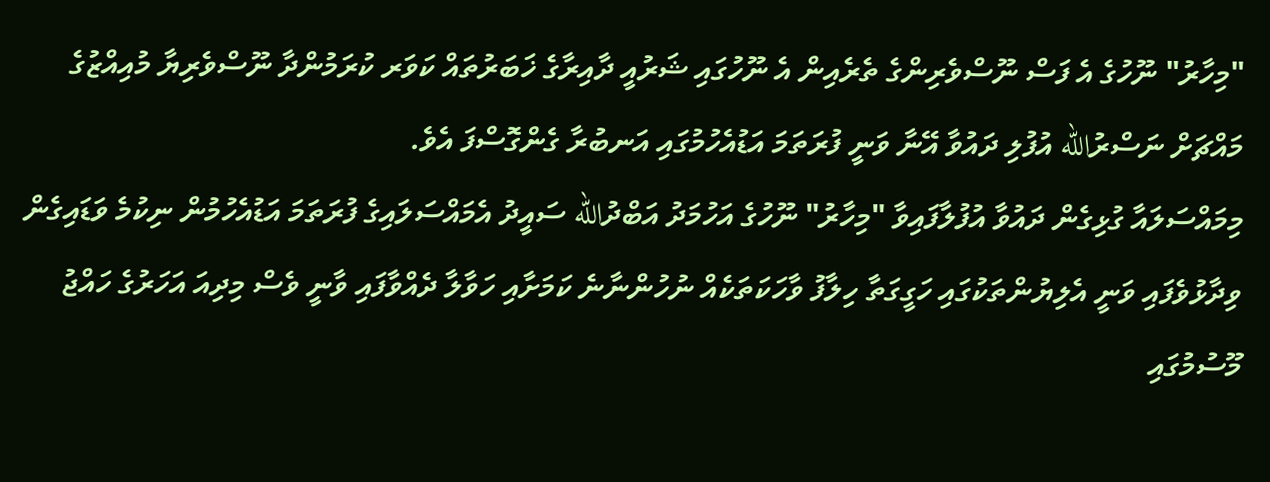"މިހާރު" ނޫހުގެ އެ ފަސް ނޫސްވެރިންގެ ތެރެއިން އެ ނޫހުގައި ޝަރުއީ ދާއިރާގެ ޚަބަރުތައް ކަވަރ ކުރަމުންދާ ނޫސްވެރިޔާ މުއިއްޒުގެ މައްޗަށް ނަސްރުالله އުފުލި ދައުވާ އޭނާ ވަނީ ފުރަތަމަ އަޑުއެހުމުގައި އަނބުރާ ގެންގޮސްފަ އެވެ.
މިމައްސަލައާ ގުޅިގެން ދައުވާ އުފުލާފައިވާ "މިހާރު" ނޫހުގެ އަހުމަދު އަބްދުالله ސައީދު އެމައްސަލައިގެ ފުރަތަމަ އަޑުއެހުމުން ނިކުމެ ވަޑައިގެން ވިދާޅުވެފައި ވަނީ އެލިޔުންތަކުގައި ހަގީގަތާ ހިލާފު ވާހަކަތަކެއް ނުހުންނާނެ ކަމަށާއި ހަވާލާ ދެއްވާފައި ވާނީ ވެސް މިދިއަ އަހަރުގެ ހައްޖު މޫސުމުގައި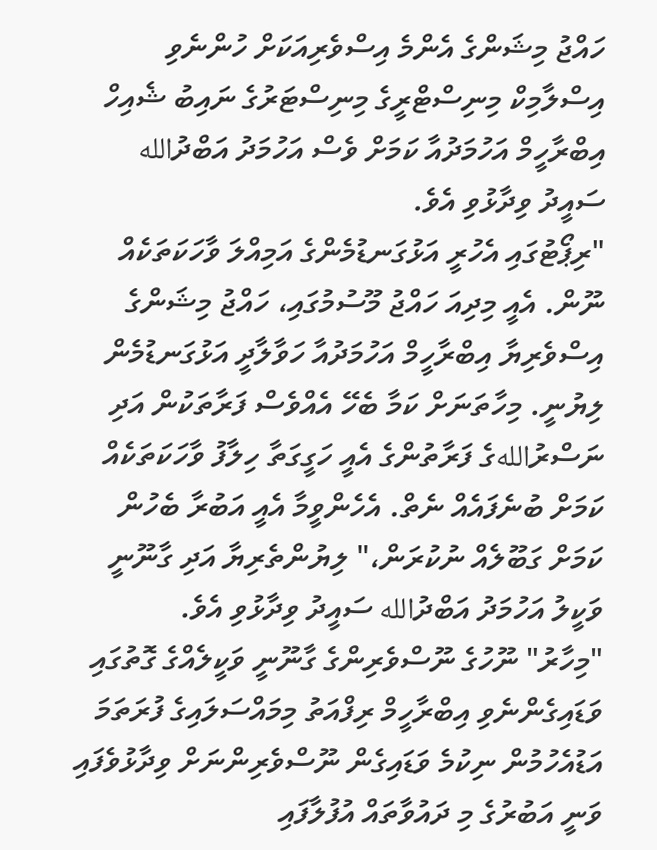ހައްޖު މިޝަންގެ އެންމެ އިސްވެރިއަކަށް ހުންނެވި އިސްލާމިކް މިނިސްޓްރީގެ މިނިސްޓަރުގެ ނައިބު ޝެއިހް އިބްރާހީމް އަހުމަދުއާ ކަމަށް ވެސް އަހުމަދު އަބްދުالله ސައީދު ވިދާޅުވި އެވެ.
"ރިޕޯޓުގައި އެހުރީ އަޅުގަނޑުމެންގެ އަމިއްލަ ވާހަކަތަކެއް ނޫން. އެއީ މިދިއަ ހައްޖު މޫސުމުގައި، ހައްޖު މިޝަންގެ އިސްވެރިޔާ އިބްރާހީމް އަހުމަދުއާ ހަވާލާދީ އަޅުގަނޑުމެން ލިޔުނީ. މިހާތަނަށް ކަމާ ބެހޭ އެއްވެސް ފަރާތަކުން އަދި ނަސްރުاللهގެ ފަރާތުންގެ އެއީ ހަގީގަތާ ހިލާފު ވާހަކަތަކެއް ކަމަށް ބުނެފައެއް ނެތް. އެހެންވީމާ އެއީ އަބުރާ ބެހުން ކަމަށް ގަބޫލެއް ނުކުރަން،" ލިޔުންތެރިޔާ އަދި ގާނޫނީ ވަކީލު އަހުމަދު އަބްދުالله ސައީދު ވިދާޅުވި އެވެ.
"މިހާރު" ނޫހުގެ ނޫސްވެރިންގެ ގާނޫނީ ވަކީލެއްގެ ގޮތުގައި ވަޑައިގެންނެވި އިބްރާހީމް ރިފްއަތު މިމައްސަލައިގެ ފުރަތަމަ އަޑުއެހުމުން ނިކުމެ ވަޑައިގެން ނޫސްވެރިންނަށް ވިދާޅުވެފައި ވަނީ އަބުރުގެ މި ދައުވާތައް އުފުލާފައި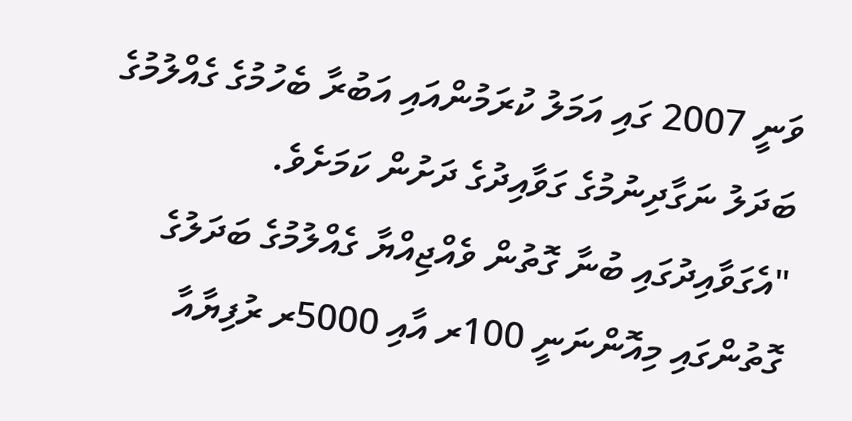ވަނީ 2007 ގައި އަމަލު ކުރަމުންއައި އަބުރާ ބެހުމުގެ ގެއްލުމުގެ ބަދަލު ނަގާދިނުމުގެ ގަވާއިދުގެ ދަށުން ކަމަށެވެ.
"އެގަވާއިދުގައި ބުނާ ގޮތުން ވެއްޖިއްޔާ ގެއްލުމުގެ ބަދަލުގެ ގޮތުންގައި މިއޮންނަނީ 100ރ އާއި 5000ރ ރުފިޔާއާ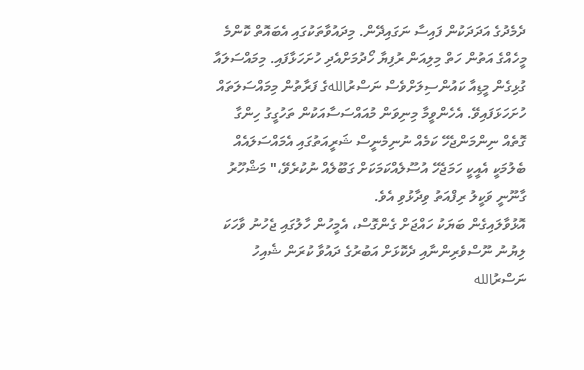ދެމެދުގެ އަދަދަކުން ފައިސާ ނަގައިދޭން. މިދައުވާތަކުގައި އެބައޮތް ކޮންމެ މީހެއްގެ އަތުން ހަތް މިލިއަން ރުފިޔާ ހޯދުމަށްއެދި ހުށަހަޅާފައި. މިމައްސަލައާ ގުޅިގެން މީޑިއާ ކައުންސިލަށްވެސް ނަސްރުاللهގެ ފަރާތުން މިމައްސަލަތައް ހުށަހަޅަފައިވޭ. އެހެންވީމާ މިނިވަން މުއައްސަސާއަކުން ތަހުގީގު ހިންގާ ގޮތެއް ނިންމަންޖެހޭ ކަމެއް ނުނިމެނީސް ޝަރީއަތުގައި އެމައްސަލައެއް ބެލުމަކީ އެއީކީ ހަމަޖެހޭ އުސޫލެއްކަމަކަށް ގަބޫލެއް ނުކުރެވޭ،" މަޝްހޫރު ގާނޫނީ ވަކީލު ރިފްއަތު ވިދާޅުވި އެވެ.
އޮޅުވާލައިގެން ބަޔަކު ހައްޖަށް ގެންގޮސް، އެމީހުން ހާލުގައި ޖެހުނު ވާހަކަ ލިޔުނު ނޫސްވެރިންނާއި ދެކޮޅަށް އަބުރުގެ ދައުވާ ކުރަން ޝެއިހު ނަސްރުالله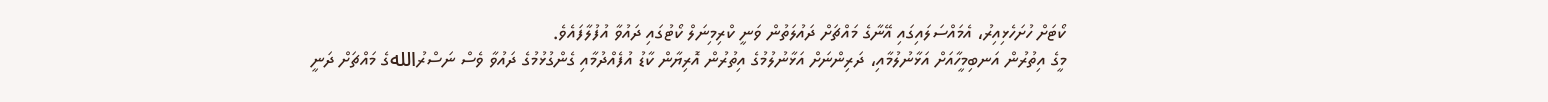ކޯޓަށް ހުށަހެޅިއިރު، އެމައްސަލައިގައި އޭނާގެ މައްޗަށް ދައުލަތުން ވަނީ ކްރިމިނަލް ކޯޓުގައި ދައުވާ އުފުލާފައެވެ.
މީގެ އިތުރުން އަނބިމީހާއަށް އަޅާނުލުމާއި، ދަރިންނަށް އަޅާނުލުމުގެ އިތުރުން އޮރިޔާން ކާޑު އުފެއްދުމާއި ގެންގުޅުމުގެ ދައުވާ ވެސް ނަސްރުاللهގެ މައްޗަށް ދަނީ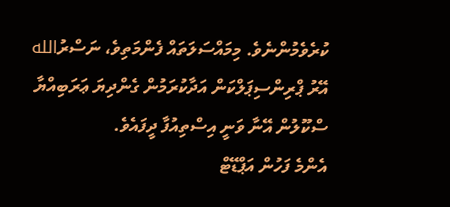ކުރެވެމުންނެވެ. މިމައްސަލަތައް ފެންމަތިވެ، ނަސްރުالله އޭރު ޕްރިންސިޕަލްކަން އަދާކުރަމުން ގެންދިޔަ ޢަރަބިއްޔާ ސްކޫލުން އޭނާ ވަނީ އިސްތިއުފާ ދީފައެވެ.
އެންމެ ފަހުން އަޕްޑޭޓް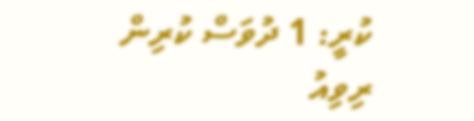ކުރީ: 1 ދުވަސް ކުރިން
ރިވިއު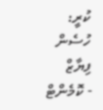ކުރީ: ހުސެން ފިޔާޒް
- ކޮމެންޓް